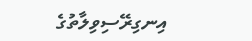އިނގިރޭސިވިލާތުގެ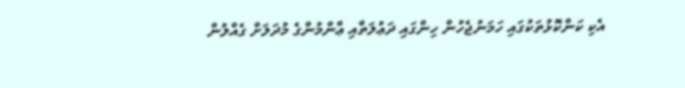އެކި ކަންކޮޅުތަކުގައި ހަމަނުޖެހުން ހިންގައި ދަޢުލަތާއި ޢާންމުންގެ މުދަލަށް ގެއްލުން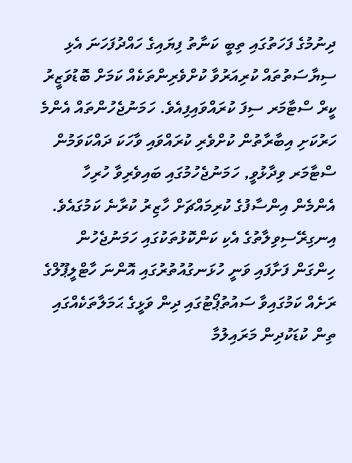ދިނުމުގެ ފަހަތުގައި ތިބީ ކަނާތު ފިޔައިގެ ހައްދުފަހަނަ އެޅި ސިޔާސަތުތައް ކުރިއަރުވާ ކުށްވެރިންތަކެއް ކަމަށް ބޮޑުވަޒީރު ކީރް ސްޓާމަރ ސިފަ ކުރައްވައިފިއެވެ. ހަމަނުޖެހުންތައް އެންމެ ހަރުކަށި އިބާރާތުން ކުށްވެރި ކުރައްވައި ވާހަކަ ދައްކަވަމުން ސްޓާމަރ ވިދާޅުވީ, ހަމަނުޖެހުމުގައި ބައިވެރިވާ ހުރިހާ އެންމެން އިންސާފުގެ ކުރިމައްޗަށް ހާޒިރު ކުރާނެ ކަމުގައެވެ.
އިނގިރޭސިވިލާތުގެ އެކި ކަންކޮޅުތަކުގައި ހަމަނުޖެހުން ހިންގަން ފަށާފައި ވަނީ ހުޅަނގުއުތުރުގައި އޮންނަ ހާޓްލީޕޫލްގެ ރަށެއް ކަމުގައިވާ ސައުތުޕޯޓުގައި ދިން ވަޅީގެ ޙަމަލާތަކެއްގައި ތިން ކުޑަކުދިން މަރައިލުމާ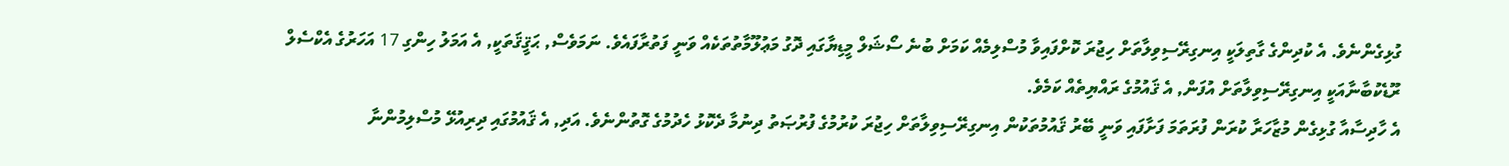ގުޅިގެންނެވެ. އެ ކުދިންގެ ގާތިލަކީ އިނގިރޭސިވިލާތަށް ހިޖުރަ ކޮށްފައިވާ މުސްލިމެއް ކަމަށް ބުނެ ސޯޝަލް މީޑިޔާގައި ދޮގު މަޢުލޫމާތުތަކެއް ވަނީ ފަތުރާފައެވެ. ނަމަވެސް, ޙަޤީޤަތަކީ, އެ އަމަލު ހިންގި 17 އަހަރުގެ އެކްސެލް ރޫޑެކުބާނާއަކީ އިނގިރޭސިވިލާތަށް އުފަން, އެ ޤައުމުގެ ރައްޔިތެއް ކަމެވެ.
އެ ހާދިސާއާ ގުޅިގެން މުޒާހަރާ ކުރަން ފުރަތަމަ ފަށާފައި ވަނީ ބޭރު ޤައުމުތަކުން އިނގިރޭސިވިލާތަށް ހިޖުރަ ކުރުމުގެ ފުރުޞަތު ދިނުމާ ދެކޮޅު ހެދުމުގެ ގޮތުންނެވެ. އަދި, އެ ޤައުމުގައި ދިރިއުޅޭ މުސްލިމުންނާ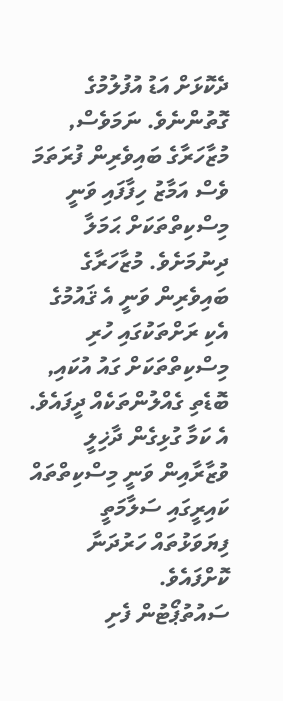ދެކޮޅަށް އަޑު އުފުލުމުގެ ގޮތުންނެވެ. ނަމަވެސް, މުޒާހަރާގެ ބައިވެރިން ފުރަތަމަ ވެސް އަމާޒު ހިފާފައި ވަނީ މިސްކިތްތަކަށް ޙަމަލާ ދިނުމަށެވެ. މުޒާހަރާގެ ބައިވެރިން ވަނީ އެ ޤައުމުގެ އެކި ރަށްތަކުގައި ހުރި މިސްކިތްތަކަށް ގައު އުކައި, ބޮޑެތި ގެއްލުންތަކެއް ދީފައެވެ. އެ ކަމާ ގުޅިގެން ދާޚިލީ ވުޒާރާއިން ވަނީ މިސްކިތްތައް ކައިރީގައި ސަލާމަތީ ފިޔަވަޅުތައް ހަރުދަނާ ކޮށްފައެވެ.
ސައުތުޕޯޓުން ފެށި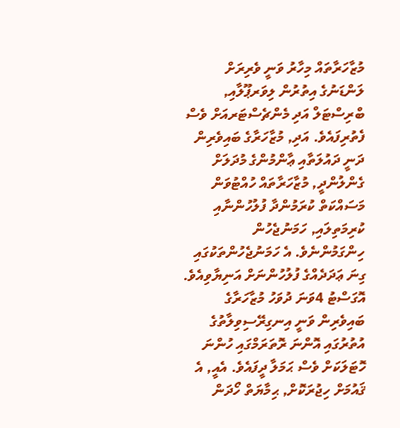މުޒާހަރާތައް މިހާރު ވަނީ ވެރިރަށް ލަންޑަނުގެ އިތުރުން ލިވަރޕޫލާއި, ބްރިސްޓަލް އަދި މެންޗެސްޓަރއަށް ވެސް ފެތުރިފައެވެ. އަދި, މުޒާހަރާގެ ބައިވެރިން ދަނީ ދައުލަތާއި ޢާންމުންގެ މުދަލަށް ގެންލުންދީ, މުޒާހަރާތައް ހުއްޓުވަން މަސައްކަތް ކުރަމުންދާ ފުލުހުންނާއި ކުރިމަތިލައި, ހަމަނުޖެހުން ހިންގަމުންނެވެ. އެ ހަމަނުޖެހުންތަކުގައި ގިނަ ޢަދަދެއްގެ ފުލުހުންނަށް އަނިޔާވިއެވެ.
އޮގަސްޓު 4ވަނަ ދުވަހު މުޒާހަރާގެ ބައިވެރިން ވަނީ އިނގިރޭސިވިލާތުގެ އުތުރުގައި އޮންނަ ރޮތަރަމްގައި ހުންނަ ހޮޓަލަކަށް ވެސް ޙަމަލާ ދީފައެވެ. އެއީ, އެ ޤައުމަށް ހިޖުރަކޮށް, ޙިމާޔަތް ހޯދަން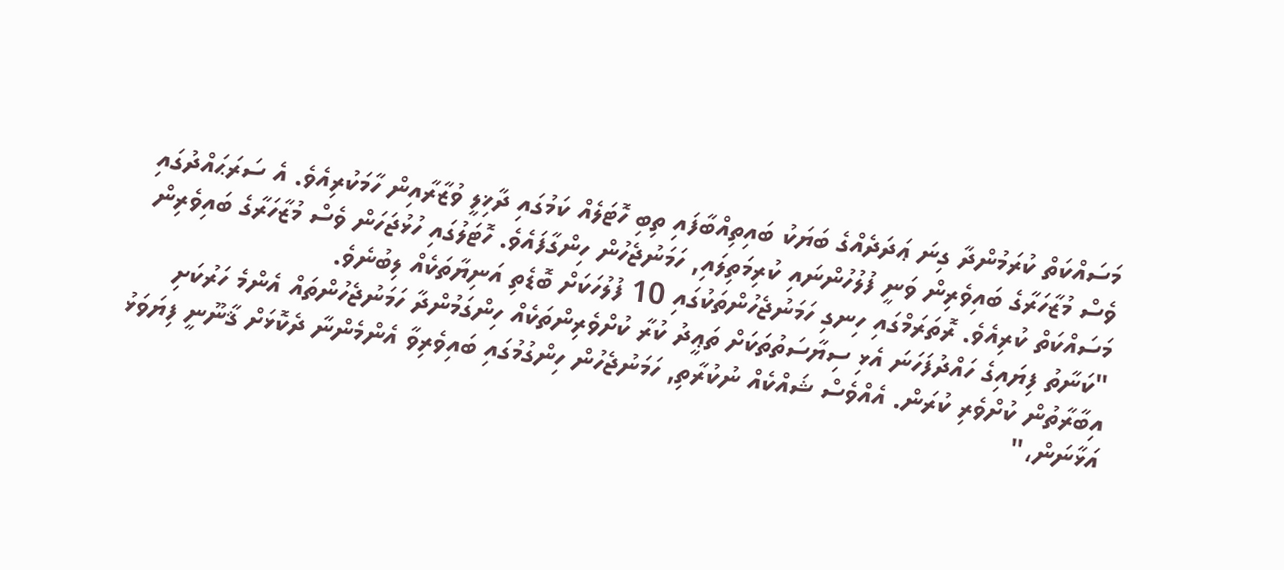މަސައްކަތް ކުރަމުންދާ ގިނަ ޢަދަދެއްގެ ބަޔަކު ބައިތިއްބާފައި ތިބި ހޮޓަލެއް ކަމުގައި ދާޚިލީ ވުޒާރާއިން ހާމަކުރިއެވެ. އެ ސަރަޙައްދުގައި ވެސް މުޒާހަރާގެ ބައިވެރިން ވަނީ ފުލުހުންނައި ކުރިމަތިލައި, ހަމަނުޖެހުން ހިންގާފައެވެ. ހޮޓަލުގައި ހުޅުޖަހަން ވެސް މުޒާހަރާގެ ބައިވެރިން މަސައްކަތް ކުރިއެވެ. ރޮތަރަމްގައި ހިނގި ހަމަނުޖެހުންތަކުގައި 10 ފުލުހަކަށް ބޮޑެތި އަނިޔާތަކެއް ލިބުނެވެ.
"ކަނާތު ފިޔައިގެ ހައްދުފަހަނަ އެޅި ސިޔާސަތުތަކަށް ތަޢީދު ކުރާ ކުށްވެރިންތަކެއް ހިންގަމުންދާ ހަމަނުޖެހުންތައް އެންމެ ހަރުކަށި އިބާރާތުން ކުށްވެރި ކުރަން. އެއްވެސް ޝައްކެއް ނުކުރާތި, ހަމަނުޖެހުން ހިންގުމުގައި ބައިވެރިވާ އެންމެންނާ ދެކޮޅަށް ޤާނޫނީ ފިޔަވަޅު އަޅާނަން،"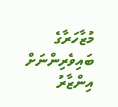މުޒާހަރާގެ ބައިވެރިންނަށް އިންޒާރު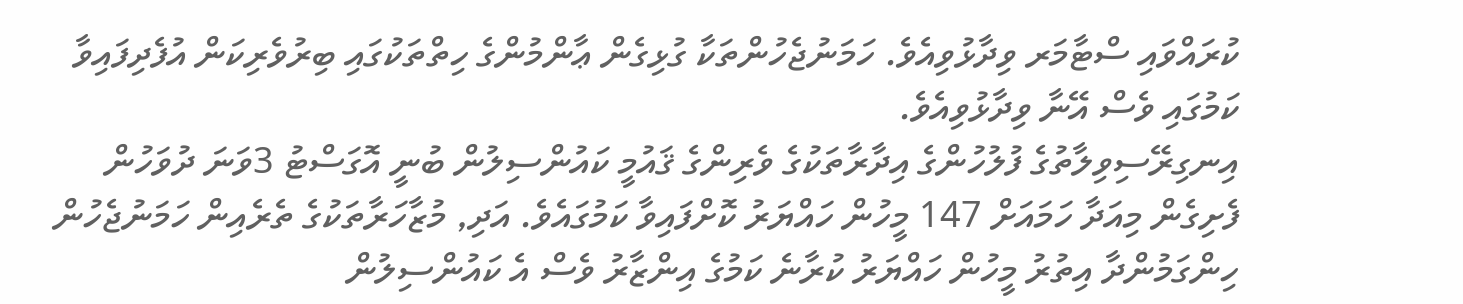ކުރައްވައި ސްޓާމަރ ވިދާޅުވިއެވެ. ހަމަނުޖެހުންތަކާ ގުޅިގެން ޢާންމުންގެ ހިތްތަކުގައި ބިރުވެރިކަން އުފެދިފައިވާ ކަމުގައި ވެސް އޭނާ ވިދާޅުވިއެވެ.
އިނގިރޭސިވިލާތުގެ ފުލުހުންގެ އިދާރާތަކުގެ ވެރިންގެ ޤައުމީ ކައުންސިލުން ބުނީ އޮގަސްޓު 3ވަނަ ދުވަހުން ފެށިގެން މިއަދާ ހަމައަށް 147 މީހުން ހައްޔަރު ކޮށްފައިވާ ކަމުގައެވެ. އަދި, މުޒާހަރާތަކުގެ ތެރެއިން ހަމަނުޖެހުން ހިންގަމުންދާ އިތުރު މީހުން ހައްޔަރު ކުރާނެ ކަމުގެ އިންޒާރު ވެސް އެ ކައުންސިލުން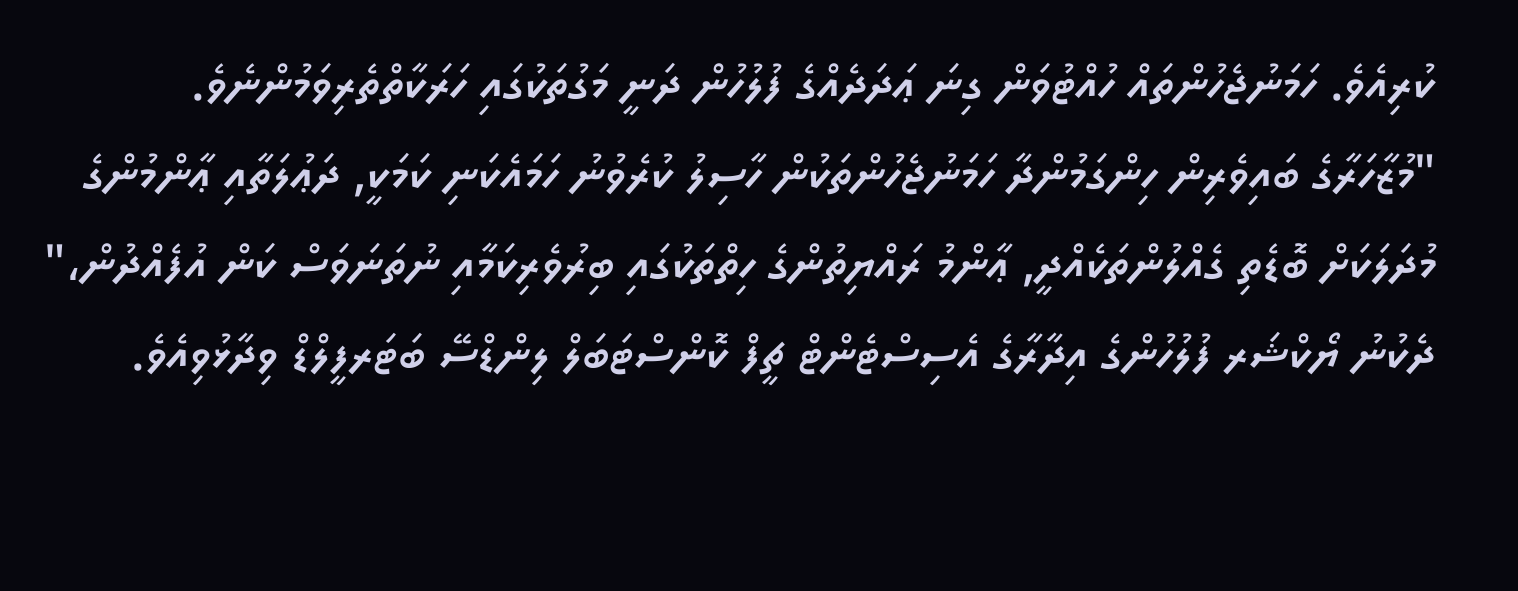ކުރިއެވެ. ހަމަނުޖެހުންތައް ހުއްޓުވަން ގިނަ ޢަދަދެއްގެ ފުލުހުން ދަނީ މަގުތަކުގައި ހަރަކާތްތެރިވަމުންނެވެ.
"މުޒާހަރާގެ ބައިވެރިން ހިންގަމުންދާ ހަމަނުޖެހުންތަކުން ހާސިލު ކުރެވުނު ހަމައެކަނި ކަމަކީ, ދަޢުލަތާއި ޢާންމުންގެ މުދަލަކަށް ބޮޑެތި ގެއްލުންތަކެއްދީ, ޢާންމު ރައްޔިތުންގެ ހިތްތަކުގައި ބިރުވެރިކަމާއި ނުތަނަވަސް ކަން އުފެއްދުން،" ދެކުނު ޔޯކްޝަރ ފުލުހުންގެ އިދާރާގެ އެސިސްޓެންޓް ޗީފް ކޮންސްޓަބަލް ލިންޑްސޭ ބަޓަރފީލްޑް ވިދާޅުވިއެވެ.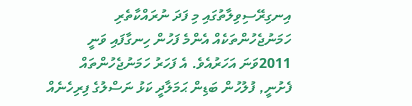އިނގިރޭސިވިލާތުގައި މި ފަދަ ނުރައްކާތެރި ހަމަނުޖެހުންތަކެއް އެންމެ ފަހުން ހިނގާފައި ވަނީ 2011ވަނަ އަހަރުއެވެ. އެ ފަހަރު ހަމަނުޖެހުންތައް ފެށުނީ, ފުލުހުން ބަޑިން ޙަމަލާދީ ކަޅު ނަސްލުގެ ފިރިހެނެއް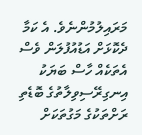މަރައިލުމުންނެވެ. އެ ކަމާ ދެކޮޅަށް އަޑުއުފުލަން ވެސް އެތަކެއް ހާސް ބަޔަކު އިނގިރޭސިވިލާތުގެ ބޮޑެތި ރަށްތަކުގެ މަގުތަކަށް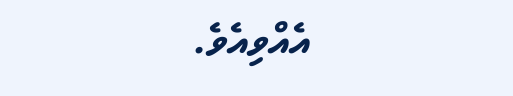އެއްވިއެވެ.